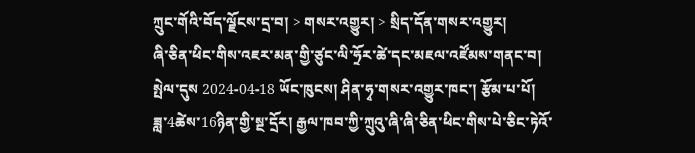ཀྲུང་གོའི་བོད་ལྗོངས་དྲ་བ། > གསར་འགྱུར། > སྲིད་དོན་གསར་འགྱུར།
ཞི་ཅིན་ཕིང་གིས་འཇར་མན་གྱི་ཙུང་ལི་ཧྲོར་ཚེ་དང་མཇལ་འཛོམས་གནང་བ།
སྤེལ་དུས 2024-04-18 ཡོང་ཁུངས། ཤིན་ཧྭ་གསར་འགྱུར་ཁང་། རྩོམ་པ་པོ།
ཟླ་4ཚེས་16ཉིན་གྱི་སྔ་དྲོར། རྒྱལ་ཁབ་ཀྱི་ཀྲུའུ་ཞི་ཞི་ཅིན་ཕིང་གིས་པེ་ཅིང་ཏེའོ་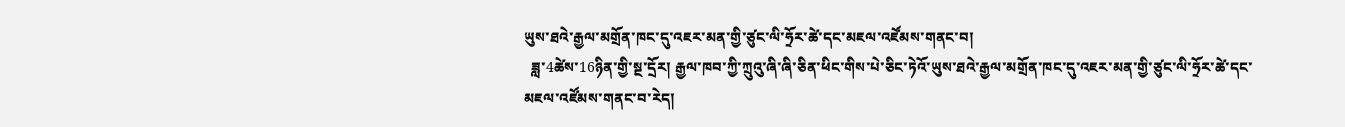ཡུས་ཐའེ་རྒྱལ་མགྲོན་ཁང་དུ་འཇར་མན་གྱི་ཙུང་ལི་ཧྲོར་ཚེ་དང་མཇལ་འཛོམས་གནང་བ།
  ཟླ་4ཚེས་16ཉིན་གྱི་སྔ་དྲོར། རྒྱལ་ཁབ་ཀྱི་ཀྲུའུ་ཞི་ཞི་ཅིན་ཕིང་གིས་པེ་ཅིང་ཏེའོ་ཡུས་ཐའེ་རྒྱལ་མགྲོན་ཁང་དུ་འཇར་མན་གྱི་ཙུང་ལི་ཧྲོར་ཚེ་དང་མཇལ་འཛོམས་གནང་བ་རེད།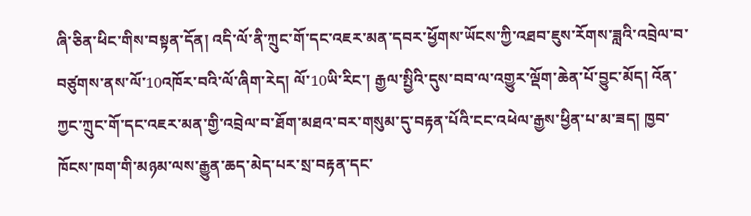ཞི་ཅིན་ཕིང་གིས་བསྟན་དོན། འདི་ལོ་ནི་ཀྲུང་གོ་དང་འཇར་མན་དབར་ཕྱོགས་ཡོངས་ཀྱི་འཐབ་ཇུས་རོགས་ཟླའི་འབྲེལ་བ་བཙུགས་ནས་ལོ་10འཁོར་བའི་ལོ་ཞིག་རེད། ལོ་10ཡི་རིང་། རྒྱལ་སྤྱིའི་དུས་བབ་ལ་འགྱུར་ལྡོག་ཆེན་པོ་བྱུང་མོད། འོན་ཀྱང་ཀྲུང་གོ་དང་འཇར་མན་གྱི་འབྲེལ་བ་ཐོག་མཐའ་བར་གསུམ་དུ་བརྟན་པོའི་ངང་འཕེལ་རྒྱས་ཕྱིན་པ་མ་ཟད། ཁྱབ་ཁོངས་ཁག་གི་མཉམ་ལས་རྒྱུན་ཆད་མེད་པར་སྲ་བརྟན་དང་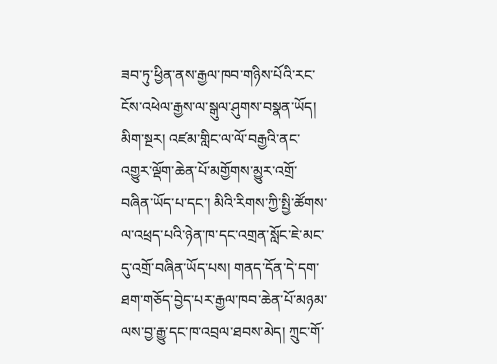ཟབ་ཏུ་ཕྱིན་ནས་རྒྱལ་ཁབ་གཉིས་པོའི་རང་ངོས་འཕེལ་རྒྱས་ལ་སྒུལ་ཤུགས་བསྣན་ཡོད། མིག་སྔར། འཛམ་གླིང་ལ་ལོ་བརྒྱའི་ནང་འགྱུར་ལྡོག་ཆེན་པོ་མགྱོགས་མྱུར་འགྲོ་བཞིན་ཡོད་པ་དང་། མིའི་རིགས་ཀྱི་སྤྱི་ཚོགས་ལ་འཕྲད་པའི་ཉེན་ཁ་དང་འགྲན་སློང་ཇེ་མང་དུ་འགྲོ་བཞིན་ཡོད་པས། གནད་དོན་དེ་དག་ཐག་གཅོད་བྱེད་པར་རྒྱལ་ཁབ་ཆེན་པོ་མཉམ་ལས་བྱ་རྒྱུ་དང་ཁ་འབྲལ་ཐབས་མེད། ཀྲུང་གོ་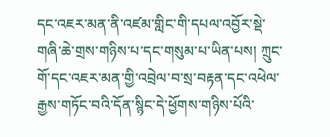དང་འཇར་མན་ནི་འཛམ་གླིང་གི་དཔལ་འབྱོར་སྡེ་གཞི་ཆེ་གྲས་གཉིས་པ་དང་གསུམ་པ་ཡིན་པས། ཀྲུང་གོ་དང་འཇར་མན་གྱི་འབྲེལ་བ་སྲ་བརྟན་དང་འཕེལ་རྒྱས་གཏོང་བའི་དོན་སྙིང་དེ་ཕྱོགས་གཉིས་པོའི་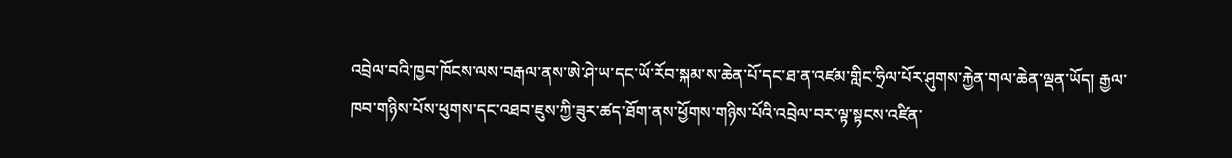འབྲེལ་བའི་ཁྱབ་ཁོངས་ལས་བརྒལ་ནས་ཨེ་ཤེ་ཡ་དང་ཡོ་རོབ་སྐམ་ས་ཆེན་པོ་དང་ཐ་ན་འཛམ་གླིང་ཧྲིལ་པོར་ཤུགས་རྐྱེན་གལ་ཆེན་ལྡན་ཡོད། རྒྱལ་ཁབ་གཉིས་པོས་ཕུགས་དང་འཐབ་ཇུས་ཀྱི་ཟུར་ཚད་ཐོག་ནས་ཕྱོགས་གཉིས་པོའི་འབྲེལ་བར་ལྟ་སྟངས་འཛིན་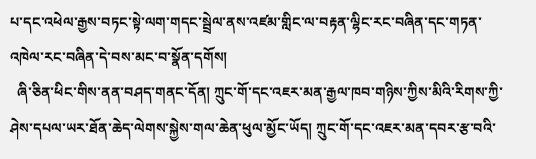པ་དང་འཕེལ་རྒྱས་བཏང་སྟེ་ལག་གདང་སྦྲེལ་ནས་འཛམ་གླིང་ལ་བརྟན་ལྷིང་རང་བཞིན་དང་གཏན་འཁེལ་རང་བཞིན་དེ་བས་མང་བ་སྣོན་དགོས།
  ཞི་ཅིན་ཕིང་གིས་ནན་བཤད་གནང་དོན། ཀྲུང་གོ་དང་འཇར་མན་རྒྱལ་ཁབ་གཉིས་ཀྱིས་མིའི་རིགས་ཀྱི་ཤེས་དཔལ་ཡར་ཐོན་ཆེད་ལེགས་སྐྱེས་གལ་ཆེན་ཕུལ་མྱོང་ཡོད། ཀྲུང་གོ་དང་འཇར་མན་དབར་རྩ་བའི་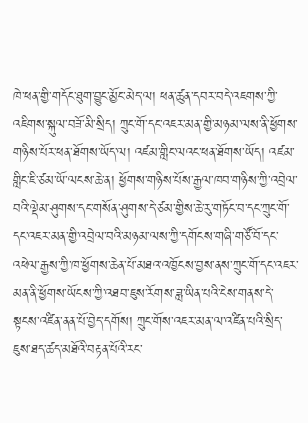ཁེ་ཕན་གྱི་གདོང་ཐུག་བྱུང་མྱོང་མེད་ལ། ཕན་ཚུན་དབར་བདེ་འཇགས་ཀྱི་འཇིགས་སྐུལ་བཟོ་མི་སྲིད། ཀྲུང་གོ་དང་འཇར་མན་གྱི་མཉམ་ལས་ནི་ཕྱོགས་གཉིས་པོར་ཕན་ཐོགས་ཡོད་ལ། འཛམ་གླིང་ལའང་ཕན་ཐོགས་ཡོད། འཛམ་གླིང་ཇི་ཙམ་ཡོ་ལངས་ཆེ་ན། ཕྱོགས་གཉིས་པོས་རྒྱལ་ཁབ་གཉིས་ཀྱི་འབྲེལ་བའི་ལྡེམ་ཤུགས་དང་གསོན་ཤུགས་དེ་ཙམ་གྱིས་ཆེ་རུ་གཏོང་བ་དང་ཀྲུང་གོ་དང་འཇར་མན་གྱི་འབྲེལ་བའི་མཉམ་ལས་ཀྱི་དགོངས་གཞི་གཙོ་བོ་དང་འཕེལ་རྒྱས་ཀྱི་ཁ་ཕྱོགས་ཆེན་པོ་མཐའ་འཁྱོངས་བྱས་ནས་ཀྲུང་གོ་དང་འཇར་མན་ནི་ཕྱོགས་ཡོངས་ཀྱི་འཐབ་ཇུས་རོགས་ཟླ་ཡིན་པའི་ངེས་གནས་དེ་སྟངས་འཛིན་ནན་པོ་བྱེད་དགོས། ཀྲུང་གོས་འཇར་མན་ལ་འཛིན་པའི་སྲིད་ཇུས་ཐད་ཚད་མཐོའི་བརྟན་པོའི་རང་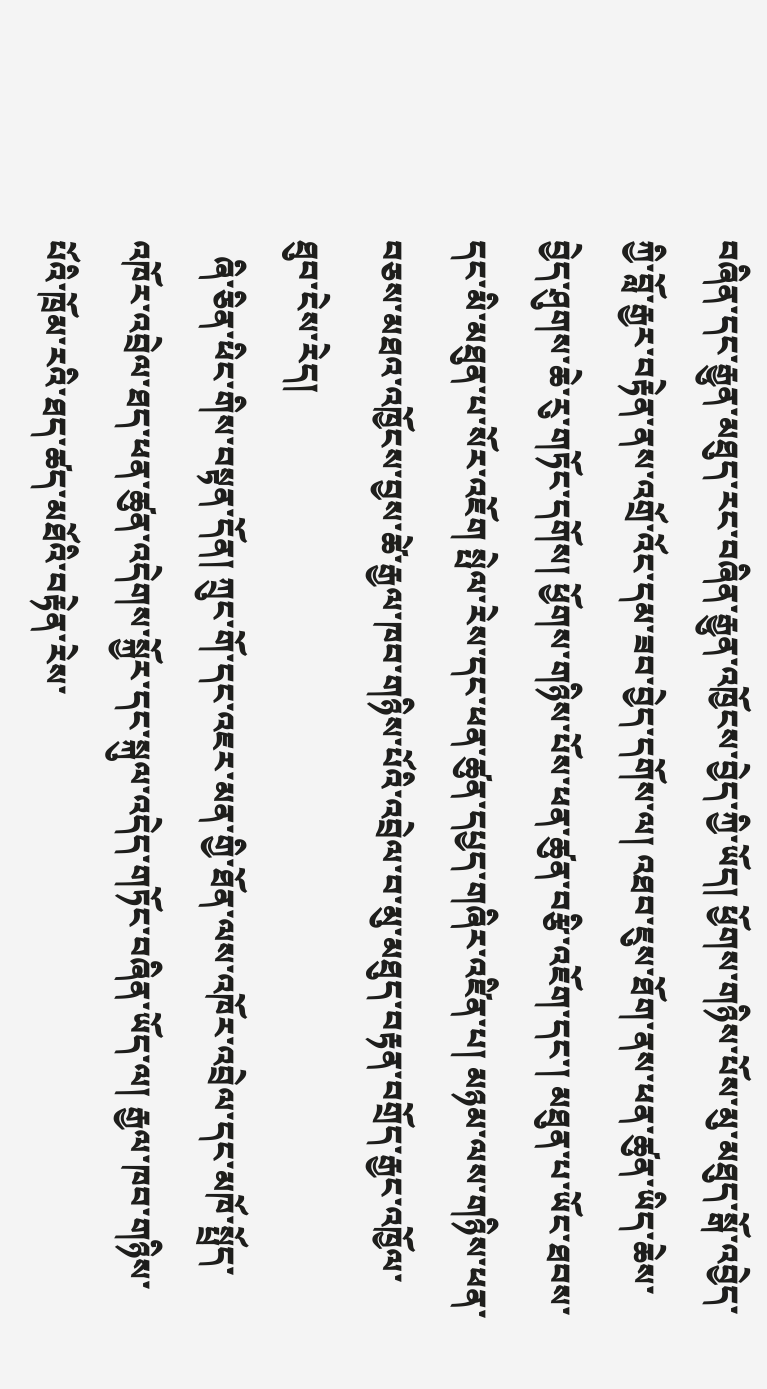བཞིན་དང་རྒྱུན་མཐུད་རང་བཞིན་རྒྱུན་འཁྱོངས་བྱེད་ཀྱི་ཡོད། ཕྱོགས་གཉིས་པོས་མུ་མཐུད་སྒོ་འབྱེད་ཀྱི་བློ་རྒྱར་བརྟེན་ནས་འགྲོ་འོང་དམ་ཟབ་བྱེད་དགོས་ལ། འཐབ་ཇུས་ཐོག་ནས་ཕན་ཚུན་ཡིད་ཆེས་བྱེད་ཤུགས་ཆེ་རུ་གཏོང་དགོས། ཕྱོགས་གཉིས་པོས་ཕན་ཚུན་བརྩི་འཇོག་དང་། མཐུན་པ་ཡོང་ཐབས་དང་མི་མཐུན་པ་སོར་འཇོག སྤེལ་རེས་དང་ཕན་ཚུན་དཔྱད་གཞིར་འཛིན་པ། མཉམ་ལས་གཉིས་ཕན་བཅས་མཐའ་འཁྱོངས་བྱས་ཚེ་རྒྱལ་ཁབ་གཉིས་པོའི་འབྲེལ་བ་མུ་མཐུད་བརྟན་བགྲོད་རྒྱང་འཁྱོལ་ཐུབ་ངེས་རེད།
  ཞི་ཅིན་ཕིང་གིས་བསྟན་དོན། ཀྲུང་གོ་དང་འཇར་མན་གྱི་ཐོན་ལས་འཁོར་འབྲེལ་དང་མཁོ་སྤྲོད་འཁོར་འབྲེལ་ཐད་ཕན་ཚུན་འདེགས་སྐྱོར་དང་སྐུལ་འདེད་གཏོང་བཞིན་ཡོད་ལ། རྒྱལ་ཁབ་གཉིས་པོའི་ཁྲོམ་རའི་ཐད་ཚད་མཐོའི་བརྟེན་རེས་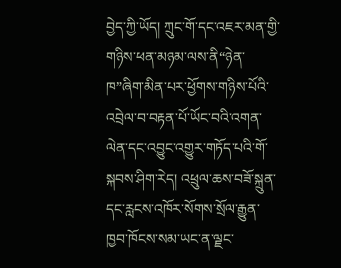བྱེད་ཀྱི་ཡོད། ཀྲུང་གོ་དང་འཇར་མན་གྱི་གཉིས་ཕན་མཉམ་ལས་ནི“ཉེན་ཁ”ཞིག་མིན་པར་ཕྱོགས་གཉིས་པོའི་འབྲེལ་བ་བརྟན་པོ་ཡོང་བའི་འགན་ལེན་དང་འབྱུང་འགྱུར་གཏོད་པའི་གོ་སྐབས་ཤིག་རེད། འཕྲུལ་ཆས་བཟོ་སྐྲུན་དང་རླངས་འཁོར་སོགས་སྲོལ་རྒྱུན་ཁྱབ་ཁོངས་སམ་ཡང་ན་ལྗང་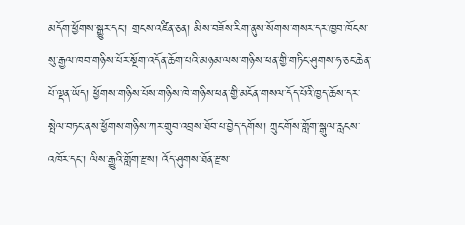མདོག་ཕྱོགས་སྒྱུར་དང་། གྲངས་འཛིན་ཅན། མིས་བཟོས་རིག་ནུས་སོགས་གསར་དར་ཁྱབ་ཁོངས་སུ་རྒྱལ་ཁབ་གཉིས་པོར་སྔོག་འདོན་ཆོག་པའི་མཉམ་ལས་གཉིས་ཕན་གྱི་གཏིང་ཤུགས་ཧ་ཅང་ཆེན་པོ་ལྡན་ཡོད། ཕྱོགས་གཉིས་པོས་གཉིས་ཁེ་གཉིས་ཕན་གྱི་མངོན་གསལ་དོད་པོའི་ཁྱད་ཆོས་དར་སྤེལ་བཏང་ནས་ཕྱོགས་གཉིས་ཀར་གྲུབ་འབྲས་ཐོབ་པ་བྱེད་དགོས། ཀྲུང་གོས་གློག་སྒུལ་རླངས་འཁོར་དང་། ལིས་རྒྱུའི་གློག་རྫས། འོད་ཤུགས་ཐོན་རྫས་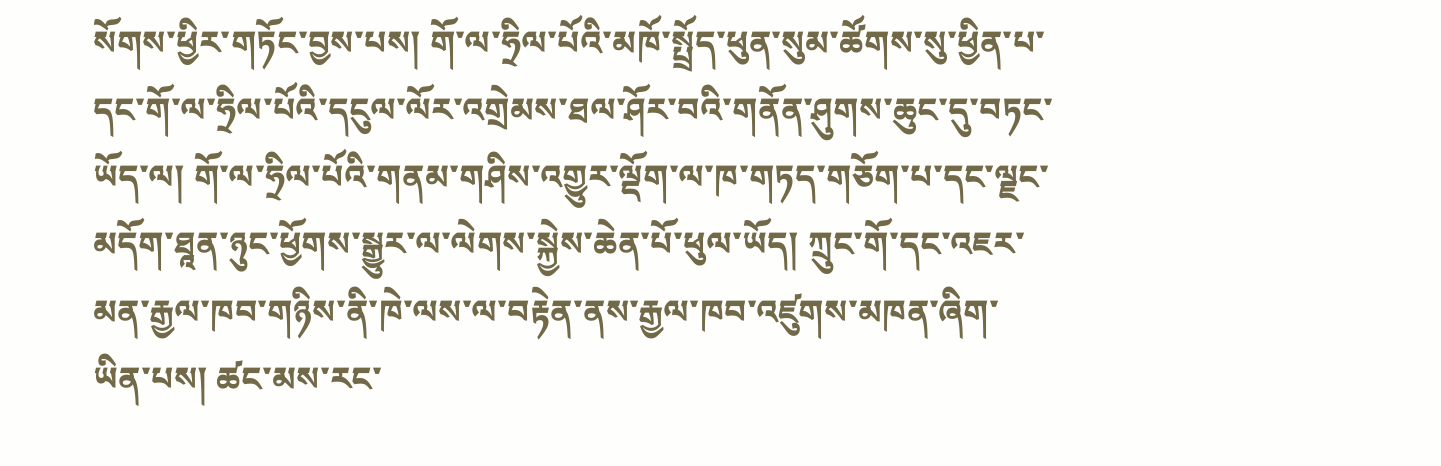སོགས་ཕྱིར་གཏོང་བྱས་པས། གོ་ལ་ཧྲིལ་པོའི་མཁོ་སྤྲོད་ཕུན་སུམ་ཚོགས་སུ་ཕྱིན་པ་དང་གོ་ལ་ཧྲིལ་པོའི་དངུལ་ལོར་འགྲེམས་ཐལ་ཤོར་བའི་གནོན་ཤུགས་ཆུང་དུ་བཏང་ཡོད་ལ། གོ་ལ་ཧྲིལ་པོའི་གནམ་གཤིས་འགྱུར་ལྡོག་ལ་ཁ་གཏད་གཅོག་པ་དང་ལྗང་མདོག་ཐཱན་ཉུང་ཕྱོགས་སྒྱུར་ལ་ལེགས་སྐྱེས་ཆེན་པོ་ཕུལ་ཡོད། ཀྲུང་གོ་དང་འཇར་མན་རྒྱལ་ཁབ་གཉིས་ནི་ཁེ་ལས་ལ་བརྟེན་ནས་རྒྱལ་ཁབ་འཛུགས་མཁན་ཞིག་ཡིན་པས། ཚང་མས་རང་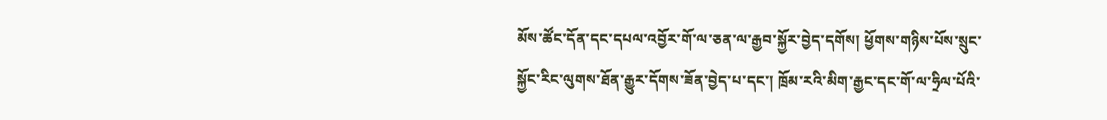མོས་ཚོང་དོན་དང་དཔལ་འབྱོར་གོ་ལ་ཅན་ལ་རྒྱབ་སྐྱོར་བྱེད་དགོས། ཕྱོགས་གཉིས་པོས་སྲུང་སྐྱོང་རིང་ལུགས་ཐོན་རྒྱུར་དོགས་ཟོན་བྱེད་པ་དང་། ཁྲོམ་རའི་མིག་རྒྱང་དང་གོ་ལ་ཧྲིལ་པོའི་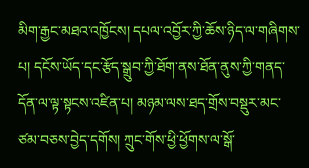མིག་རྒྱང་མཐའ་འཁྱོངས། དཔལ་འབྱོར་ཀྱི་ཆོས་ཉིད་ལ་གཞིགས་པ། དངོས་ཡོད་དང་རྩོད་སྒྲུབ་ཀྱི་ཐོག་ནས་ཐོན་ནུས་ཀྱི་གནད་དོན་ལ་ལྟ་སྟངས་འཛིན་པ། མཉམ་ལས་ཐད་གྲོས་བསྡུར་མང་ཙམ་བཅས་བྱེད་དགོས། ཀྲུང་གོས་ཕྱི་ཕྱོགས་ལ་སྒོ་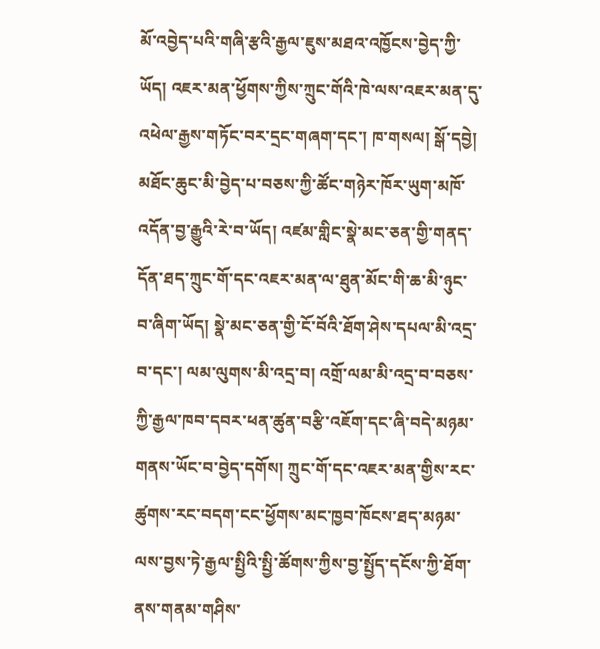མོ་འབྱེད་པའི་གཞི་རྩའི་རྒྱལ་ཇུས་མཐའ་འཁྱོངས་བྱེད་ཀྱི་ཡོད། འཇར་མན་ཕྱོགས་ཀྱིས་ཀྲུང་གོའི་ཁེ་ལས་འཇར་མན་དུ་འཕེལ་རྒྱས་གཏོང་བར་དྲང་གཞག་དང་། ཁ་གསལ། སྒོ་དབྱེ། མཐོང་ཆུང་མི་བྱེད་པ་བཅས་ཀྱི་ཚོང་གཉེར་ཁོར་ཡུག་མཁོ་འདོན་བྱ་རྒྱུའི་རེ་བ་ཡོད། འཛམ་གླིང་སྣེ་མང་ཅན་གྱི་གནད་དོན་ཐད་ཀྲུང་གོ་དང་འཇར་མན་ལ་ཐུན་མོང་གི་ཆ་མི་ཉུང་བ་ཞིག་ཡོད། སྣེ་མང་ཅན་གྱི་ངོ་བོའི་ཐོག་ཤེས་དཔལ་མི་འདྲ་བ་དང་། ལམ་ལུགས་མི་འདྲ་བ། འགྲོ་ལམ་མི་འདྲ་བ་བཅས་ཀྱི་རྒྱལ་ཁབ་དབར་ཕན་ཚུན་བརྩི་འཇོག་དང་ཞི་བདེ་མཉམ་གནས་ཡོང་བ་བྱེད་དགོས། ཀྲུང་གོ་དང་འཇར་མན་གྱིས་རང་ཚུགས་རང་བདག་ངང་ཕྱོགས་མང་ཁྱབ་ཁོངས་ཐད་མཉམ་ལས་བྱས་ཏེ་རྒྱལ་སྤྱིའི་སྤྱི་ཚོགས་ཀྱིས་བྱ་སྤྱོད་དངོས་ཀྱི་ཐོག་ནས་གནམ་གཤིས་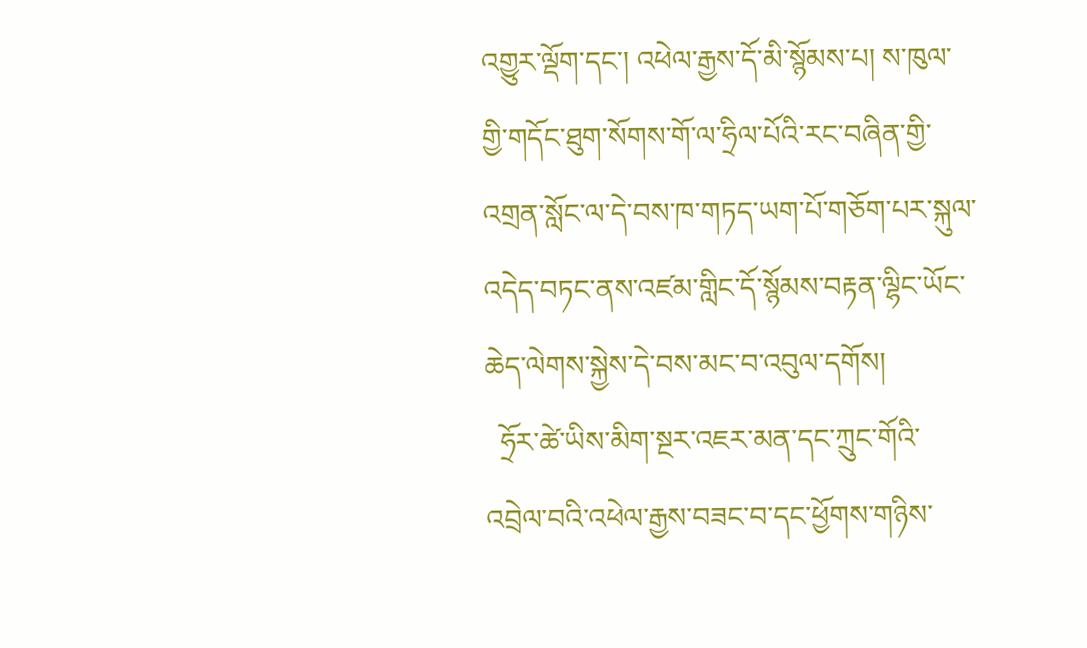འགྱུར་ལྡོག་དང་། འཕེལ་རྒྱས་དོ་མི་སྙོམས་པ། ས་ཁུལ་གྱི་གདོང་ཐུག་སོགས་གོ་ལ་ཧྲིལ་པོའི་རང་བཞིན་གྱི་འགྲན་སློང་ལ་དེ་བས་ཁ་གཏད་ཡག་པོ་གཅོག་པར་སྐུལ་འདེད་བཏང་ནས་འཛམ་གླིང་དོ་སྙོམས་བརྟན་ལྷིང་ཡོང་ཆེད་ལེགས་སྐྱེས་དེ་བས་མང་བ་འབུལ་དགོས།
  ཧྲོར་ཚེ་ཡིས་མིག་སྔར་འཇར་མན་དང་ཀྲུང་གོའི་འབྲེལ་བའི་འཕེལ་རྒྱས་བཟང་བ་དང་ཕྱོགས་གཉིས་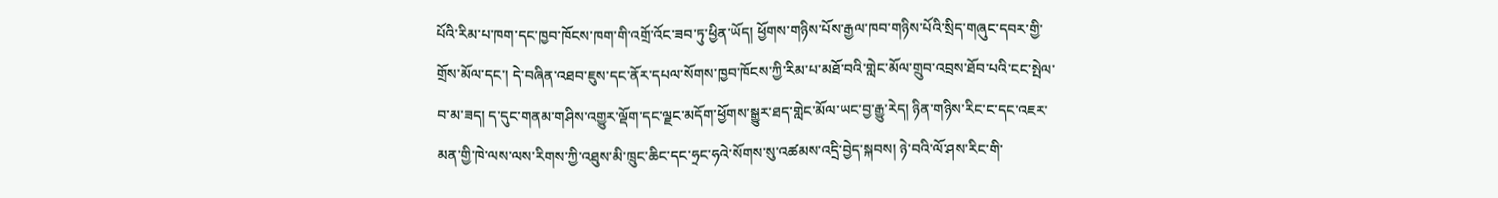པོའི་རིམ་པ་ཁག་དང་ཁྱབ་ཁོངས་ཁག་གི་འགྲོ་འོང་ཟབ་ཏུ་ཕྱིན་ཡོད། ཕྱོགས་གཉིས་པོས་རྒྱལ་ཁབ་གཉིས་པོའི་སྲིད་གཞུང་དབར་གྱི་གྲོས་མོལ་དང་། དེ་བཞིན་འཐབ་ཇུས་དང་ནོར་དཔལ་སོགས་ཁྱབ་ཁོངས་ཀྱི་རིམ་པ་མཐོ་བའི་གླེང་མོལ་གྲུབ་འབྲས་ཐོབ་པའི་ངང་སྤེལ་བ་མ་ཟད། ད་དུང་གནམ་གཤིས་འགྱུར་ལྡོག་དང་ལྗང་མདོག་ཕྱོགས་སྒྱུར་ཐད་གླེང་མོལ་ཡང་བྱ་རྒྱུ་རེད། ཉིན་གཉིས་རིང་ང་དང་འཇར་མན་གྱི་ཁེ་ལས་ལས་རིགས་ཀྱི་འཐུས་མི་ཁྲུང་ཆིང་དང་ཧྲང་ཧའེ་སོགས་སུ་འཚམས་འདྲི་བྱེད་སྐབས། ཉེ་བའི་ལོ་ཤས་རིང་གི་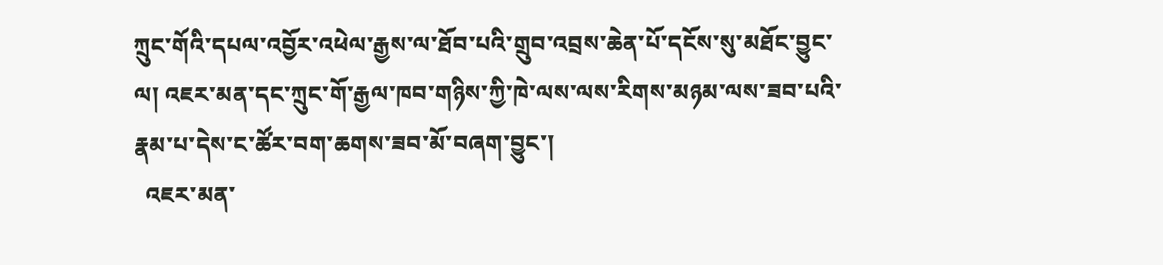ཀྲུང་གོའི་དཔལ་འབྱོར་འཕེལ་རྒྱས་ལ་ཐོབ་པའི་གྲུབ་འབྲས་ཆེན་པོ་དངོས་སུ་མཐོང་བྱུང་ལ། འཇར་མན་དང་ཀྲུང་གོ་རྒྱལ་ཁབ་གཉིས་ཀྱི་ཁེ་ལས་ལས་རིགས་མཉམ་ལས་ཟབ་པའི་རྣམ་པ་དེས་ང་ཚོར་བག་ཆགས་ཟབ་མོ་བཞག་བྱུང་།
  འཇར་མན་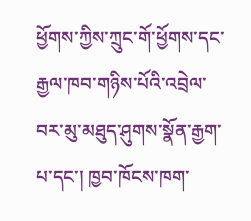ཕྱོགས་ཀྱིས་ཀྲུང་གོ་ཕྱོགས་དང་རྒྱལ་ཁབ་གཉིས་པོའི་འབྲེལ་བར་མུ་མཐུད་ཤུགས་སྣོན་རྒྱག་པ་དང་། ཁྱབ་ཁོངས་ཁག་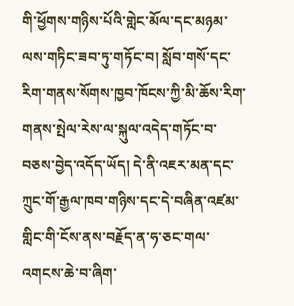གི་ཕྱོགས་གཉིས་པོའི་གླེང་མོལ་དང་མཉམ་ལས་གཏིང་ཟབ་ཏུ་གཏོང་བ། སློབ་གསོ་དང་རིག་གནས་སོགས་ཁྱབ་ཁོངས་ཀྱི་མི་ཆོས་རིག་གནས་སྤེལ་རེས་ལ་སྐུལ་འདེད་གཏོང་བ་བཅས་བྱེད་འདོད་ཡོད། དེ་ནི་འཇར་མན་དང་ཀྲུང་གོ་རྒྱལ་ཁབ་གཉིས་དང་དེ་བཞིན་འཛམ་གླིང་གི་ངོས་ནས་བརྗོད་ན་ཧ་ཅང་གལ་འགངས་ཆེ་བ་ཞིག་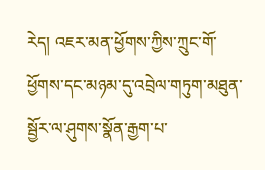རེད། འཇར་མན་ཕྱོགས་ཀྱིས་ཀྲུང་གོ་ཕྱོགས་དང་མཉམ་དུ་འབྲེལ་གཏུག་མཐུན་སྦྱོར་ལ་ཤུགས་སྣོན་རྒྱག་པ་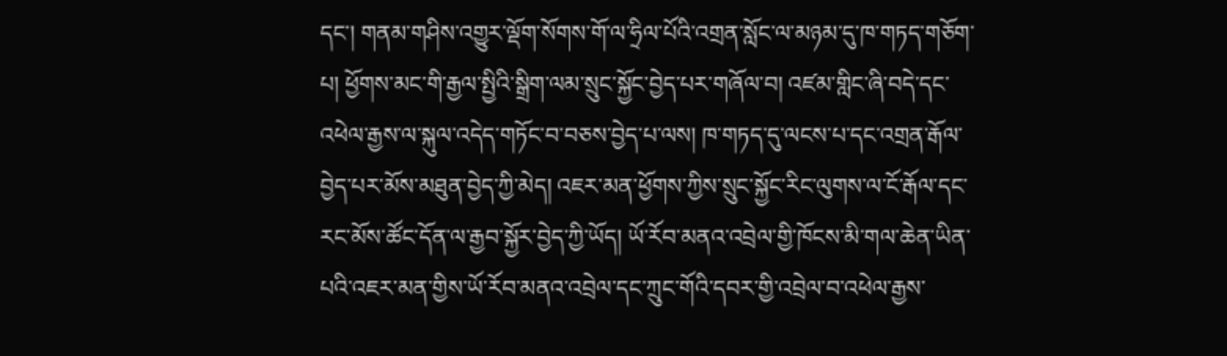དང་། གནམ་གཤིས་འགྱུར་ལྡོག་སོགས་གོ་ལ་ཧྲིལ་པོའི་འགྲན་སློང་ལ་མཉམ་དུ་ཁ་གཏད་གཅོག་པ། ཕྱོགས་མང་གི་རྒྱལ་སྤྱིའི་སྒྲིག་ལམ་སྲུང་སྐྱོང་བྱེད་པར་གཞོལ་བ། འཛམ་གླིང་ཞི་བདེ་དང་འཕེལ་རྒྱས་ལ་སྐུལ་འདེད་གཏོང་བ་བཅས་བྱེད་པ་ལས། ཁ་གཏད་དུ་ལངས་པ་དང་འགྲན་རྒོལ་བྱེད་པར་མོས་མཐུན་བྱེད་ཀྱི་མེད། འཇར་མན་ཕྱོགས་ཀྱིས་སྲུང་སྐྱོང་རིང་ལུགས་ལ་ངོ་རྒོལ་དང་རང་མོས་ཚོང་དོན་ལ་རྒྱབ་སྐྱོར་བྱེད་ཀྱི་ཡོད། ཡོ་རོབ་མནའ་འབྲེལ་གྱི་ཁོངས་མི་གལ་ཆེན་ཡིན་པའི་འཇར་མན་གྱིས་ཡོ་རོབ་མནའ་འབྲེལ་དང་ཀྲུང་གོའི་དབར་གྱི་འབྲེལ་བ་འཕེལ་རྒྱས་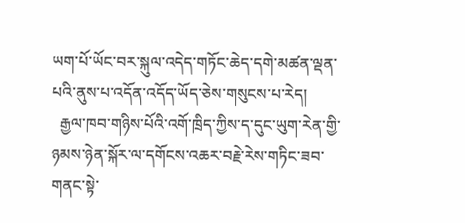ཡག་པོ་ཡོང་བར་སྐུལ་འདེད་གཏོང་ཆེད་དགེ་མཚན་ལྡན་པའི་ནུས་པ་འདོན་འདོད་ཡོད་ཅེས་གསུངས་པ་རེད།
  རྒྱལ་ཁབ་གཉིས་པོའི་འགོ་ཁྲིད་ཀྱིས་ད་དུང་ཡུག་རེན་གྱི་ཉམས་ཉེན་སྐོར་ལ་དགོངས་འཆར་བརྗེ་རེས་གཏིང་ཟབ་གནང་སྟེ་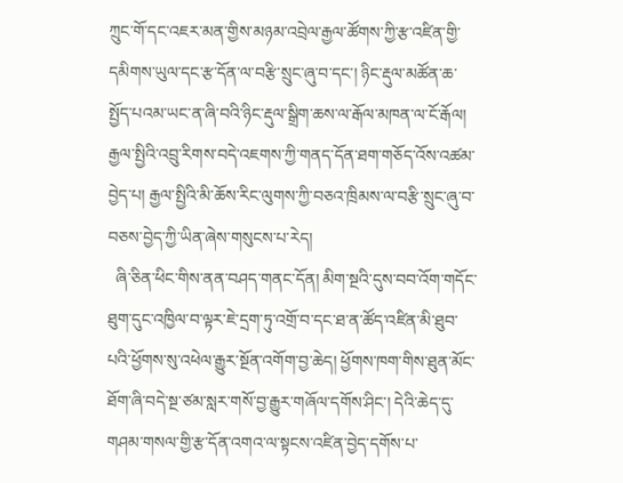ཀྲུང་གོ་དང་འཇར་མན་གྱིས་མཉམ་འབྲེལ་རྒྱལ་ཚོགས་ཀྱི་རྩ་འཛིན་གྱི་དམིགས་ཡུལ་དང་རྩ་དོན་ལ་བརྩི་སྲུང་ཞུ་བ་དང་། ཉིང་རྡུལ་མཚོན་ཆ་སྤྱོད་པའམ་ཡང་ན་ཞི་བའི་ཉིང་རྡུལ་སྒྲིག་ཆས་ལ་རྒོལ་མཁན་ལ་ངོ་རྒོལ། རྒྱལ་སྤྱིའི་འབྲུ་རིགས་བདེ་འཇགས་ཀྱི་གནད་དོན་ཐག་གཅོད་འོས་འཚམ་བྱེད་པ། རྒྱལ་སྤྱིའི་མི་ཆོས་རིང་ལུགས་ཀྱི་བཅའ་ཁྲིམས་ལ་བརྩི་སྲུང་ཞུ་བ་བཅས་བྱེད་ཀྱི་ཡིན་ཞེས་གསུངས་པ་རེད།
  ཞི་ཅིན་ཕིང་གིས་ནན་བཤད་གནང་དོན། མིག་སྔའི་དུས་བབ་འོག་གདོང་ཐུག་དུང་འཁྱིལ་བ་ལྟར་ཇེ་དྲག་ཏུ་འགྲོ་བ་དང་ཐ་ན་ཚོད་འཛིན་མི་ཐུབ་པའི་ཕྱོགས་སུ་འཕེལ་རྒྱུར་སྔོན་འགོག་བྱ་ཆེད། ཕྱོགས་ཁག་གིས་ཐུན་མོང་ཐོག་ཞི་བདེ་སྔ་ཙམ་སླར་གསོ་བྱ་རྒྱུར་གཞོལ་དགོས་ཤིང་། དེའི་ཆེད་དུ་གཤམ་གསལ་གྱི་རྩ་དོན་འགའ་ལ་སྟངས་འཛིན་བྱེད་དགོས་པ་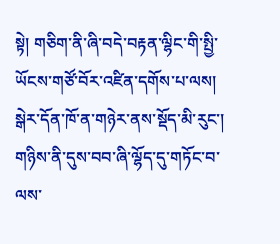སྟེ། གཅིག་ནི་ཞི་བདེ་བརྟན་ལྷིང་གི་སྤྱི་ཡོངས་གཙོ་བོར་འཛིན་དགོས་པ་ལས། སྒེར་དོན་ཁོ་ན་གཉེར་ནས་སྡོད་མི་རུང་། གཉིས་ནི་དུས་བབ་ཞི་ལྷོད་དུ་གཏོང་བ་ལས་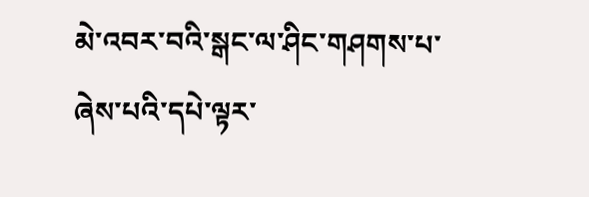མེ་འབར་བའི་སྒང་ལ་ཤིང་གཤགས་པ་ཞེས་པའི་དཔེ་ལྟར་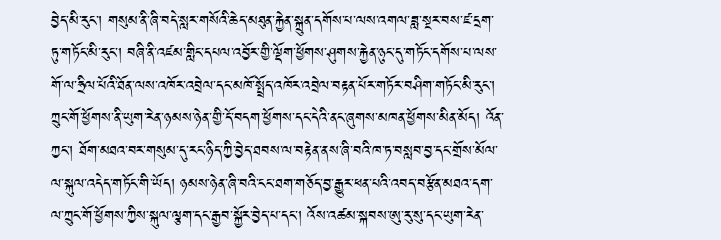བྱེད་མི་རུང་། གསུམ་ནི་ཞི་བདེ་སླར་གསོའི་ཆེད་མཐུན་རྐྱེན་སྐྲུན་དགོས་པ་ལས་འགལ་ཟླ་སྔར་བས་ཛ་དྲག་ཏུ་གཏོང་མི་རུང་། བཞི་ནི་འཛམ་གླིང་དཔལ་འབྱོར་གྱི་ལྡོག་ཕྱོགས་ཤུགས་རྐྱེན་ཉུང་དུ་གཏོང་དགོས་པ་ལས་གོ་ལ་ཧྲིལ་པོའི་ཐོན་ལས་འཁོར་འབྲེལ་དང་མཁོ་སྤྲོད་འཁོར་འབྲེལ་བརྟན་པོར་གཏོར་བཤིག་གཏོང་མི་རུང་། ཀྲུང་གོ་ཕྱོགས་ནི་ཡུག་རེན་ཉམས་ཉེན་གྱི་དོ་བདག་ཕྱོགས་དང་དེའི་ནང་ཞུགས་མཁན་ཕྱོགས་མིན་མོད། འོན་ཀྱང་། ཐོག་མཐའ་བར་གསུམ་དུ་རང་ཉིད་ཀྱི་བྱེད་ཐབས་ལ་བརྟེན་ནས་ཞི་བའི་ཁ་ཏ་བསླབ་བྱ་དང་གྲོས་མོལ་ལ་སྐུལ་འདེད་གཏོང་གི་ཡོད། ཉམས་ཉེན་ཞི་བའི་ངང་ཐག་གཅོད་བྱ་རྒྱུར་ཕན་པའི་འབད་བརྩོན་མཐའ་དག་ལ་ཀྲུང་གོ་ཕྱོགས་ཀྱིས་སྐུལ་ལྕག་དང་རྒྱབ་སྐྱོར་བྱེད་པ་དང་། འོས་འཚམ་སྐབས་ཨུ་རུ་སུ་དང་ཡུག་རེན་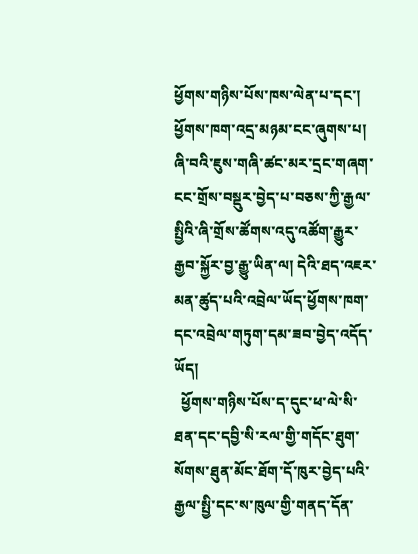ཕྱོགས་གཉིས་པོས་ཁས་ལེན་པ་དང་། ཕྱོགས་ཁག་འདྲ་མཉམ་ངང་ཞུགས་པ། ཞི་བའི་ཇུས་གཞི་ཚང་མར་དྲང་གཞག་ངང་གྲོས་བསྡུར་བྱེད་པ་བཅས་ཀྱི་རྒྱལ་སྤྱིའི་ཞི་གྲོས་ཚོགས་འདུ་འཚོག་རྒྱུར་རྒྱབ་སྐྱོར་བྱ་རྒྱུ་ཡིན་ལ། དེའི་ཐད་འཇར་མན་ཚུད་པའི་འབྲེལ་ཡོད་ཕྱོགས་ཁག་དང་འབྲེལ་གཏུག་དམ་ཟབ་བྱེད་འདོད་ཡོད།
  ཕྱོགས་གཉིས་པོས་ད་དུང་ཕ་ལེ་སི་ཐན་དང་དབྱི་སི་རལ་གྱི་གདོང་ཐུག་སོགས་ཐུན་མོང་ཐོག་དོ་ཁུར་བྱེད་པའི་རྒྱལ་སྤྱི་དང་ས་ཁུལ་གྱི་གནད་དོན་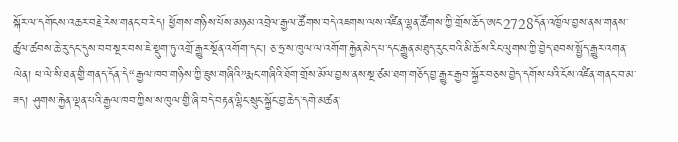སྐོར་ལ་དགོངས་འཆར་བརྗེ་རེས་གནང་བ་རེད། ཕྱོགས་གཉིས་པོས་མཉམ་འབྲེལ་རྒྱལ་ཚོགས་བདེ་འཇགས་ལས་འཛིན་ལྷན་ཚོགས་ཀྱི་གྲོས་ཆོད་ཨང་2728དོན་འཁྱོལ་བྱས་ནས་གནས་ཚུལ་ཚབས་ཆེ་རུ་དང་དུས་བབ་སྔར་བས་ཇེ་སྡུག་ཏུ་འགྲོ་རྒྱུར་སྔོན་འགོག་དང་། ཅ་ཧྲ་ས་ཁུལ་ལ་འགོག་རྐྱེན་མེད་པ་དང་རྒྱུན་མཐུད་རུང་བའི་མི་ཆོས་རིང་ལུགས་ཀྱི་བྱེད་ཐབས་སྤྱོད་རྒྱུར་འགན་ལེན། ཕ་ལེ་སི་ཐན་གྱི་གནད་དོན་དེ“རྒྱལ་ཁབ་གཉིས་ཀྱི་ཇུས་གཞིའི”རྨང་གཞིའི་ཐོག་གྲོས་མོལ་བྱས་ནས་སྔ་ཙམ་ཐག་གཅོད་བྱ་རྒྱུར་རྒྱབ་སྐྱོར་བཅས་བྱེད་དགོས་པའི་ངོས་འཛིན་གནང་བ་མ་ཟད། ཤུགས་རྐྱེན་ལྡན་པའི་རྒྱལ་ཁབ་ཀྱིས་ས་ཁུལ་གྱི་ཞི་བདེ་བརྟན་ལྷིང་སྲུང་སྐྱོང་བྱ་ཆེད་དགེ་མཚན་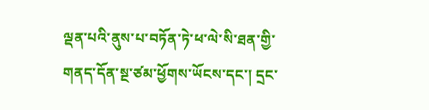ལྡན་པའི་ནུས་པ་བཏོན་ཏེ་ཕ་ལེ་སི་ཐན་གྱི་གནད་དོན་སྔ་ཙམ་ཕྱོགས་ཡོངས་དང་། དྲང་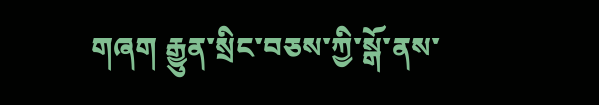གཞག རྒྱུན་སྲིང་བཅས་ཀྱི་སྒོ་ནས་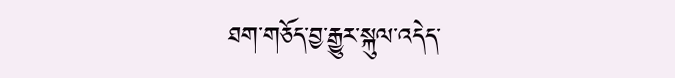ཐག་གཅོད་བྱ་རྒྱུར་སྐུལ་འདེད་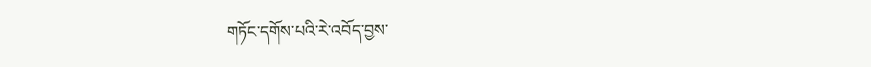གཏོང་དགོས་པའི་རེ་འབོད་བྱས་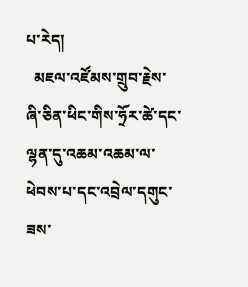པ་རེད།
  མཇལ་འཛོམས་གྲུབ་རྗེས་ཞི་ཅིན་ཕིང་གིས་ཧྲོར་ཚེ་དང་ལྷན་དུ་འཆམ་འཆམ་ལ་ཕེབས་པ་དང་འབྲེལ་དགུང་ཟས་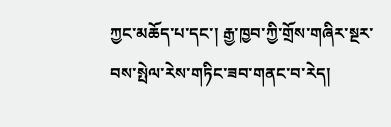ཀྱང་མཆོད་པ་དང་། རྒྱ་ཁྱབ་ཀྱི་གྲོས་གཞིར་སྔར་བས་སྤེལ་རེས་གཏིང་ཟབ་གནང་བ་རེད།